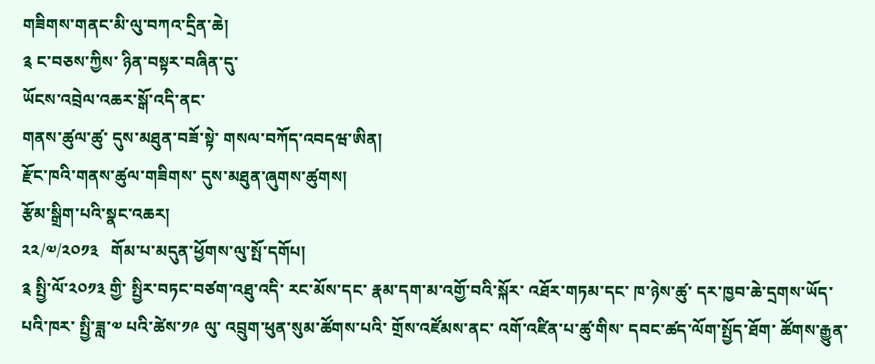གཟིགས་གནང་མི་ལུ་བཀའ་དྲིན་ཆེ།
༉ ང་བཅས་ཀྱིས་ ཉིན་བསྟར་བཞིན་དུ་
ཡོངས་འབྲེལ་འཆར་སྒོ་འདི་ནང་
གནས་ཚུལ་ཚུ་ དུས་མཐུན་བཟོ་སྟེ་ གསལ་བཀོད་འབདཝ་ཨིན།
རྫོང་ཁའི་གནས་ཚུལ་གཟིགས་ དུས་མཐུན་ཞུགས་ཚུགས།
རྩོམ་སྒྲིག་པའི་སྣང་འཆར།
༢༢/༧/༢༠༡༣   གོམ་པ་མདུན་ཕྱོགས་ལུ་སྤོ་དགོཔ།
༉ སྤྱི་ལོ་༢༠༡༣ གྱི་ སྤྱིར་བཏང་བཙག་འཐུ་འདི་ རང་མོས་དང་ རྣམ་དག་མ་འགྱོ་བའི་སྐོར་ འཐོར་གཏམ་དང་ ཁ་ཉེས་ཚུ་ དར་ཁྱབ་ཆེ་དྲགས་ཡོད་པའི་ཁར་ སྤྱི་ཟླ་༧ པའི་ཚེས་༡༩ ལུ་ འབྲུག་ཕུན་སུམ་ཚོགས་པའི་ གྲོས་འཛོམས་ནང་ འགོ་འཛིན་པ་ཚུ་གིས་ དབང་ཚད་ལོག་སྤྱོད་ཐོག་ ཚོགས་རྒྱུན་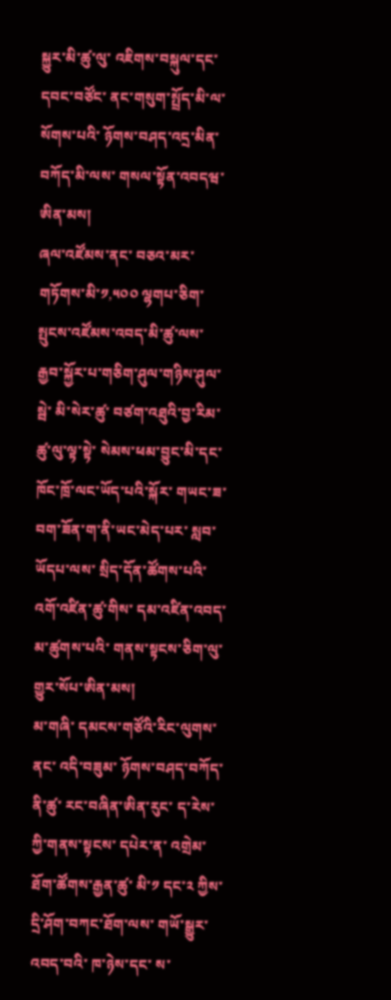སྐྱུར་མི་ཚུ་ལུ་ འཇིགས་བསྐུལ་དང་ དབང་བཙོང་ ནང་གསུག་སྤྲོད་མི་ལ་སོགས་པའི་ ཉོགས་བཤད་འདྲ་མིན་བཀོད་མི་ལས་ གསལ་སྟོན་འབདཝ་ཨིན་མས།
ཞལ་འཛོམས་ནང་ བཅའ་མར་གཏོགས་མི་༡,༥༠༠ ལྷགཔ་ཅིག་ སྤུངས་འཛོམས་འབད་མི་ཚུ་ལས་ རྒྱབ་སྐྱོར་པ་གཅིག་ཤུལ་གཉིས་ཤུལ་སྦེ་ མི་སེར་ཚུ་ བཙག་འཐུའི་བྱ་རིམ་ཚུ་ལུ་ལྟ་སྟེ་ སེམས་ཕམ་བྱུང་མི་དང་ ཁོང་ཁྲོ་ལང་ཡོད་པའི་སྐོར་ གཡང་ཟ་བག་ཟོན་ག་ནི་ཡང་མེད་པར་ སླབ་ཡོདཔ་ལས་ སྲིད་དོན་ཚོགས་པའི་ འགོ་འཛིན་ཚུ་གིས་ དམ་འཛིན་འབད་མ་ཚུགས་པའི་ གནས་སྟངས་ཅིག་ལུ་ གྱུར་སོཔ་ཨིན་མས།
མ་གཞི་ དམངས་གཙོའི་རིང་ལུགས་ནང་ འདི་བཟུམ་ ཉོགས་བཤད་བཀོད་ནི་ཚུ་ རང་བཞིན་ཨིན་རུང་ ད་རེས་ཀྱི་གནས་སྟངས་ དཔེར་ན་ འགྲེམ་ཐོག་ཚོགས་རྒྱན་ཚུ་ མི་༡ དང་༢ ཀྱིས་ དྲི་ཤོག་བཀང་ཐོག་ལས་ གཡོ་སྒྱུར་འབད་བའི་ ཁ་ཉེས་དང་ ས་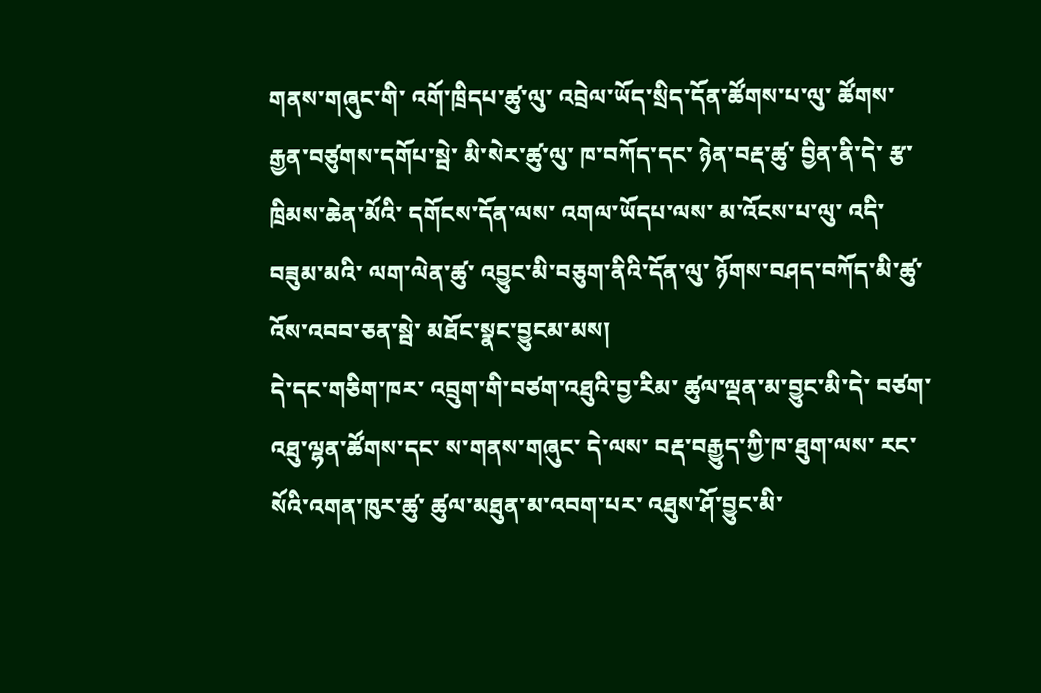གནས་གཞུང་གི་ འགོ་ཁྲིདཔ་ཚུ་ལུ་ འབྲེལ་ཡོད་སྲིད་དོན་ཚོགས་པ་ལུ་ ཚོགས་རྒྱན་བཙུགས་དགོཔ་སྦེ་ མི་སེར་ཚུ་ལུ་ ཁ་བཀོད་དང་ ཉེན་བརྡ་ཚུ་ བྱིན་ནི་དེ་ རྩ་ཁྲིམས་ཆེན་མོའི་ དགོངས་དོན་ལས་ འགལ་ཡོདཔ་ལས་ མ་འོངས་པ་ལུ་ འདི་བཟུམ་མའི་ ལག་ལེན་ཚུ་ འབྱུང་མི་བཅུག་ནིའི་དོན་ལུ་ ཉོགས་བཤད་བཀོད་མི་ཚུ་ འོས་འབབ་ཅན་སྦེ་ མཐོང་སྣང་བྱུངམ་མས།
དེ་དང་གཅིག་ཁར་ འབྲུག་གི་བཙག་འཐུའི་བྱ་རིམ་ ཚུལ་ལྡན་མ་བྱུང་མི་དེ་ བཙག་འཐུ་ལྷན་ཚོགས་དང་ ས་གནས་གཞུང་ དེ་ལས་ བརྡ་བརྒྱུད་ཀྱི་ཁ་ཐུག་ལས་ རང་སོའི་འགན་ཁུར་ཚུ་ ཚུལ་མཐུན་མ་འབག་པར་ འཐུས་ཤོ་བྱུང་མི་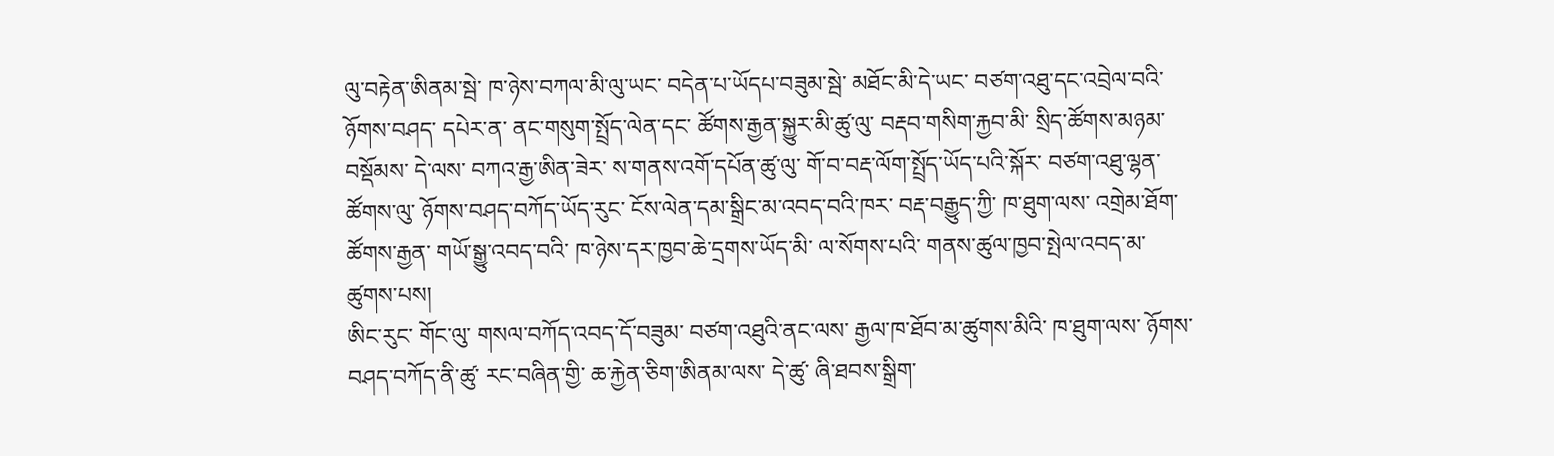ལུ་བརྟེན་ཨིནམ་སྦེ་ ཁ་ཉེས་བཀལ་མི་ལུ་ཡང་ བདེན་པ་ཡོདཔ་བཟུམ་སྦེ་ མཐོང་མི་དེ་ཡང་ བཙག་འཐུ་དང་འབྲེལ་བའི་ཉོགས་བཤད་ དཔེར་ན་ ནང་གསུག་སྤྲོད་ལེན་དང་ ཚོགས་རྒྱན་སྐྱུར་མི་ཚུ་ལུ་ བརྡབ་གསིག་རྐྱབ་མི་ སྲིད་ཚོགས་མཉམ་བསྡོམས་ དེ་ལས་ བཀའ་རྒྱ་ཨིན་ཟེར་ ས་གནས་འགོ་དཔོན་ཚུ་ལུ་ གོ་བ་བརྡ་ལོག་སྤྲོད་ཡོད་པའི་སྐོར་ བཙག་འཐུ་ལྷན་ཚོགས་ལུ་ ཉོགས་བཤད་བཀོད་ཡོད་རུང་ ངོས་ལེན་དམ་སྒྲིང་མ་འབད་བའི་ཁར་ བརྡ་བརྒྱུད་ཀྱི་ ཁ་ཐུག་ལས་ འགྲེམ་ཐོག་ཚོགས་རྒྱན་ གཡོ་སྒྱུ་འབད་བའི་ ཁ་ཉེས་དར་ཁྱབ་ཆེ་དྲགས་ཡོད་མི་ ལ་སོགས་པའི་ གནས་ཚུལ་ཁྱབ་སྤེལ་འབད་མ་ཚུགས་པས།
ཨིང་རུང་ གོང་ལུ་ གསལ་བཀོད་འབད་དོ་བཟུམ་ བཙག་འཐུའི་ནང་ལས་ རྒྱལ་ཁ་ཐོབ་མ་ཚུགས་མིའི་ ཁ་ཐུག་ལས་ ཉོགས་བཤད་བཀོད་ནི་ཚུ་ རང་བཞིན་གྱི་ ཆ་རྐྱེན་ཅིག་ཨིནམ་ལས་ དེ་ཚུ་ ཞི་ཐབས་སྒྲིག་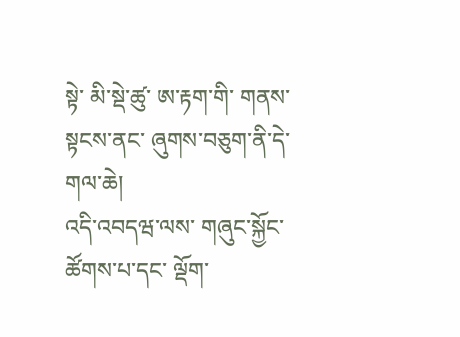སྟེ་ མི་སྡེ་ཚུ་ ཨ་རྟག་གི་ གནས་སྟངས་ནང་ ཞུགས་བཅུག་ནི་དེ་གལ་ཆེ།
འདི་འབདཝ་ལས་ གཞུང་སྐྱོང་ཚོགས་པ་དང་ ལྡོག་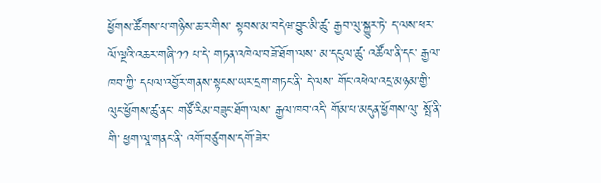ཕྱོགས་ཚོགས་པ་གཉིས་ཆ་ར་གིས་ སྟབས་མ་བདེཝ་བྱུང་མི་ཚུ་ རྒྱབ་ལུ་སྐྱུར་ཏེ་ ད་ལས་ཕར་ ལོ་ལྔའི་འཆར་གཞི་༡༡ པ་དེ་ གཏན་འཁེལ་བཟོ་ཐོག་ལས་ མ་དངུལ་ཚུ་ འཚོལ་ནི་དང་ རྒྱལ་ཁབ་ཀྱི་ དཔལ་འབྱོར་གནས་སྟངས་ཡར་དྲག་གཏང་ནི་ དེ་ལས་ གོང་འཕེལ་འདྲ་མཉམ་གྱི་ ལུང་ཕྱོགས་ཚུ་ནང་ གཙོ་རིམ་བཟུང་ཐོག་ལས་ རྒྱལ་ཁབ་འདི་ གོམ་པ་མདུན་ཕྱོགས་ལུ་ སྤོ་ནི་གི་ ཕྱག་ལཱ་གནང་ནི་ འགོ་བཙུགས་དགོ་ཟེར་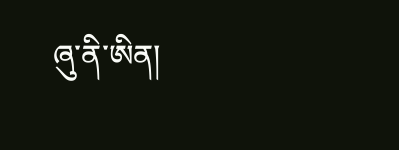ཞུ་ནི་ཨིན།